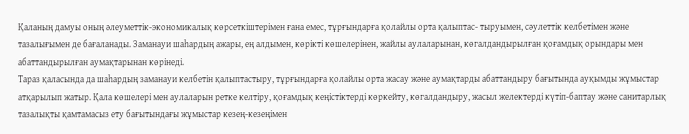Қаланың дамуы оның әлеуметтік-экономикалық көрсеткіштерімен ғана емес, тұрғындарға қолайлы орта қалыптас- тыруымен, сәулеттік келбетімен және тазалығымен де бағаланады. Заманауи шаһардың ажары, ең алдымен, көрікті көшелерінен, жайлы аулаларынан, көгалдандырылған қоғамдық орындары мен абаттандырылған аумақтарынан көрінеді.
Тараз қаласында да шаһардың заманауи келбетін қалыптастыру, тұрғындарға қолайлы орта жасау және аумақтарды абаттандыру бағытында ауқымды жұмыстар атқарылып жатыр. Қала көшелері мен аулаларын ретке келтіру, қоғамдық кеңістіктерді көркейту, көгалдандыру, жасыл желектерді күтіп-баптау және санитарлық тазалықты қамтамасыз ету бағытындағы жұмыстар кезең-кезеңімен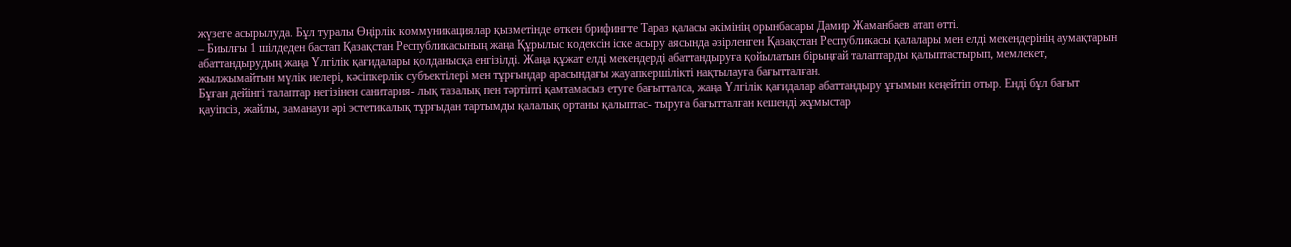жүзеге асырылуда. Бұл туралы Өңірлік коммуникациялар қызметінде өткен брифингте Тараз қаласы әкімінің орынбасары Дамир Жаманбаев атап өтті.
– Биылғы 1 шілдеден бастап Қазақстан Республикасының жаңа Құрылыс кодексін іске асыру аясында әзірленген Қазақстан Республикасы қалалары мен елді мекендерінің аумақтарын абаттандырудың жаңа Үлгілік қағидалары қолданысқа енгізілді. Жаңа құжат елді мекендерді абаттандыруға қойылатын бірыңғай талаптарды қалыптастырып, мемлекет, жылжымайтын мүлік иелері, кәсіпкерлік субъектілері мен тұрғындар арасындағы жауапкершілікті нақтылауға бағытталған.
Бұған дейінгі талаптар негізінен санитария- лық тазалық пен тәртіпті қамтамасыз етуге бағытталса, жаңа Үлгілік қағидалар абаттандыру ұғымын кеңейтіп отыр. Енді бұл бағыт қауіпсіз, жайлы, заманауи әрі эстетикалық тұрғыдан тартымды қалалық ортаны қалыптас- тыруға бағытталған кешенді жұмыстар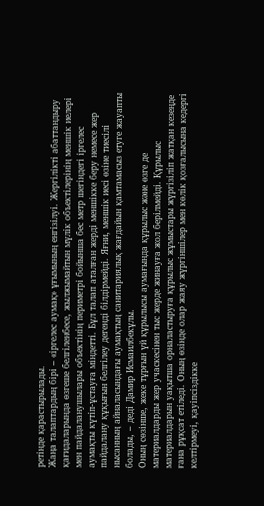ретінде қарастырылады.
Жаңа талаптардың бірі – «іргелес аумақ» ұғымының енгізілуі. Жергілікті абаттандыру қағидаларында өзгеше белгіленбесе, жылжымайтын мүлік объектілерінің меншік иелері мен пайдаланушылары объектінің периметрі бойынша бес метр шегіндегі іргелес аумақты күтіп-ұстауға міндетті. Бұл талап аталған жерді меншікке беру немесе жер пайдалану құқығын белгілеу дегенді білдірмейді. Яғни, меншік иесі өзіне тиесілі нысанның айналасындағы аумақтың санитариялық жағдайын қамтамасыз етуге жауапты болады, – деді Дамир Исмаилбекұлы.
Оның сөзінше, жеке тұрғын үй құрылысы аумағында құрылыс және өзге де материалдарды жер учаскесінен тыс жерде жинауға жол берілмейді. Құрылыс материалдарын уақытша орналастыруға құрылыс жұмыстары жүргізіліп жатқан кезеңде ғана рұқсат етіледі. Оның өзінде олар жаяу жүргіншілер мен көлік қозғалысына кедергі келтірмеуі, қауіпсіздікке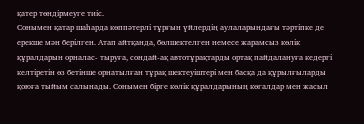қатер төндірмеуге тиіс.
Сонымен қатар шаһарда көппәтерлі тұрғын үйлердің аулаларындағы тәртіпке де ерекше мән берілген. Атап айтқанда, бөлшектелген немесе жарамсыз көлік құралдарын орналас- тыруға, сондай-ақ автотұрақтарды ортақ пайдалануға кедергі келтіретін өз бетінше орнатылған тұрақ шектеуіштері мен басқа да құрылғыларды қоюға тыйым салынады. Сонымен бірге көлік құралдарының көгалдар мен жасыл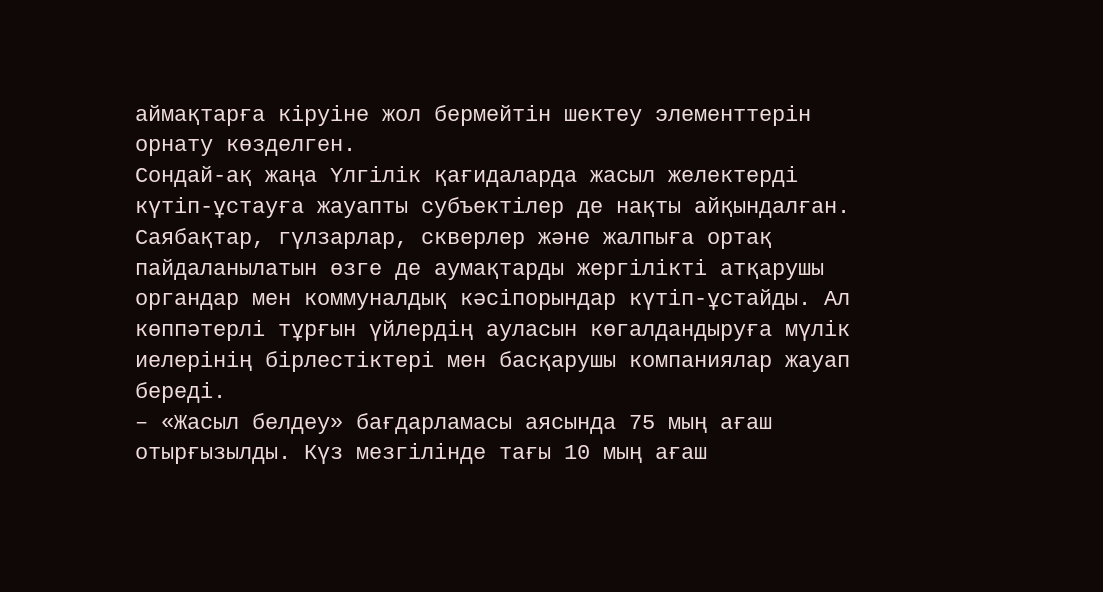аймақтарға кіруіне жол бермейтін шектеу элементтерін орнату көзделген.
Сондай-ақ жаңа Үлгілік қағидаларда жасыл желектерді күтіп-ұстауға жауапты субъектілер де нақты айқындалған. Саябақтар, гүлзарлар, скверлер және жалпыға ортақ пайдаланылатын өзге де аумақтарды жергілікті атқарушы органдар мен коммуналдық кәсіпорындар күтіп-ұстайды. Ал көппәтерлі тұрғын үйлердің ауласын көгалдандыруға мүлік иелерінің бірлестіктері мен басқарушы компаниялар жауап береді.
– «Жасыл белдеу» бағдарламасы аясында 75 мың ағаш отырғызылды. Күз мезгілінде тағы 10 мың ағаш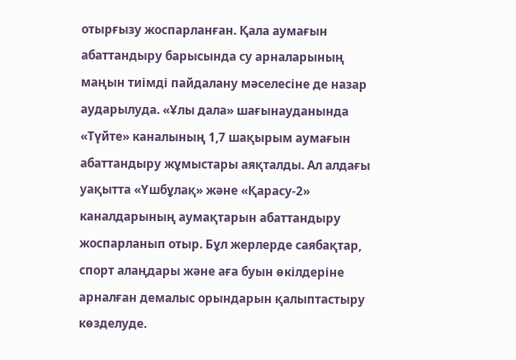отырғызу жоспарланған. Қала аумағын абаттандыру барысында су арналарының маңын тиімді пайдалану мәселесіне де назар аударылуда. «Ұлы дала» шағынауданында «Түйте» каналының 1,7 шақырым аумағын абаттандыру жұмыстары аяқталды. Ал алдағы уақытта «Үшбұлақ» және «Қарасу-2» каналдарының аумақтарын абаттандыру жоспарланып отыр. Бұл жерлерде саябақтар, спорт алаңдары және аға буын өкілдеріне арналған демалыс орындарын қалыптастыру көзделуде.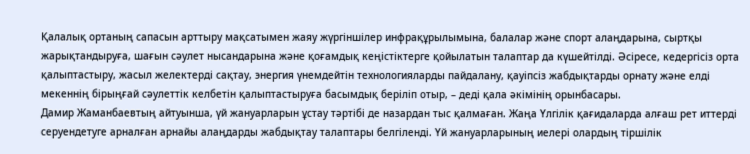Қалалық ортаның сапасын арттыру мақсатымен жаяу жүргіншілер инфрақұрылымына, балалар және спорт алаңдарына, сыртқы жарықтандыруға, шағын сәулет нысандарына және қоғамдық кеңістіктерге қойылатын талаптар да күшейтілді. Әсіресе, кедергісіз орта қалыптастыру, жасыл желектерді сақтау, энергия үнемдейтін технологияларды пайдалану, қауіпсіз жабдықтарды орнату және елді мекеннің бірыңғай сәулеттік келбетін қалыптастыруға басымдық беріліп отыр, – деді қала әкімінің орынбасары.
Дамир Жаманбаевтың айтуынша, үй жануарларын ұстау тәртібі де назардан тыс қалмаған. Жаңа Үлгілік қағидаларда алғаш рет иттерді серуендетуге арналған арнайы алаңдарды жабдықтау талаптары белгіленді. Үй жануарларының иелері олардың тіршілік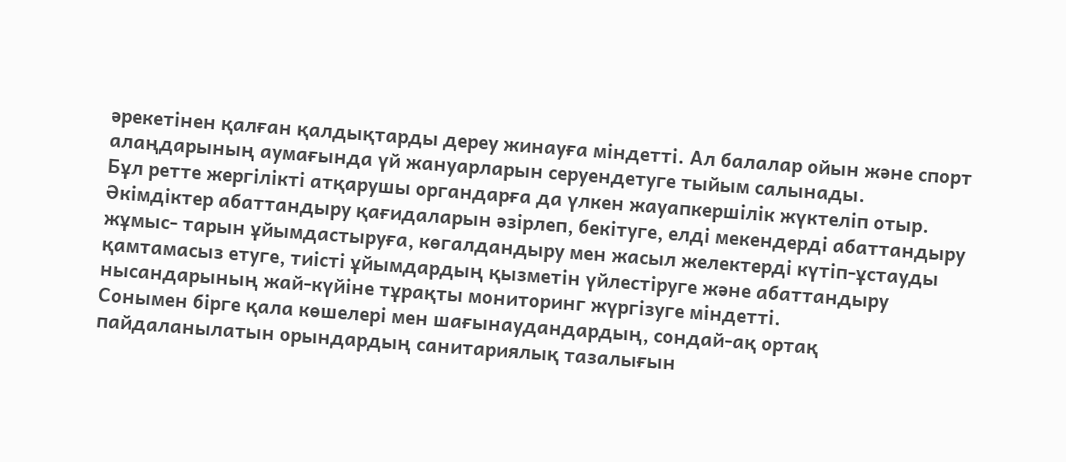әрекетінен қалған қалдықтарды дереу жинауға міндетті. Ал балалар ойын және спорт алаңдарының аумағында үй жануарларын серуендетуге тыйым салынады.
Бұл ретте жергілікті атқарушы органдарға да үлкен жауапкершілік жүктеліп отыр. Әкімдіктер абаттандыру қағидаларын әзірлеп, бекітуге, елді мекендерді абаттандыру жұмыс- тарын ұйымдастыруға, көгалдандыру мен жасыл желектерді күтіп-ұстауды қамтамасыз етуге, тиісті ұйымдардың қызметін үйлестіруге және абаттандыру нысандарының жай-күйіне тұрақты мониторинг жүргізуге міндетті.
Сонымен бірге қала көшелері мен шағынаудандардың, сондай-ақ ортақ пайдаланылатын орындардың санитариялық тазалығын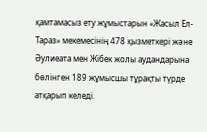қамтамасыз ету жұмыстарын «Жасыл Ел-Тараз» мекемесінің 478 қызметкері және Әулиеата мен Жібек жолы аудандарына бөлінген 189 жұмысшы тұрақты түрде атқарып келеді.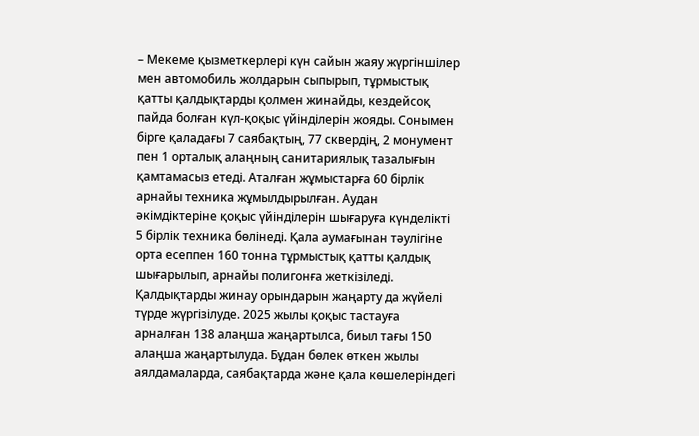– Мекеме қызметкерлері күн сайын жаяу жүргіншілер мен автомобиль жолдарын сыпырып, тұрмыстық қатты қалдықтарды қолмен жинайды, кездейсоқ пайда болған күл-қоқыс үйінділерін жояды. Сонымен бірге қаладағы 7 саябақтың, 77 сквердің, 2 монумент пен 1 орталық алаңның санитариялық тазалығын қамтамасыз етеді. Аталған жұмыстарға 60 бірлік арнайы техника жұмылдырылған. Аудан әкімдіктеріне қоқыс үйінділерін шығаруға күнделікті 5 бірлік техника бөлінеді. Қала аумағынан тәулігіне орта есеппен 160 тонна тұрмыстық қатты қалдық шығарылып, арнайы полигонға жеткізіледі. Қалдықтарды жинау орындарын жаңарту да жүйелі түрде жүргізілуде. 2025 жылы қоқыс тастауға арналған 138 алаңша жаңартылса, биыл тағы 150 алаңша жаңартылуда. Бұдан бөлек өткен жылы аялдамаларда, саябақтарда және қала көшелеріндегі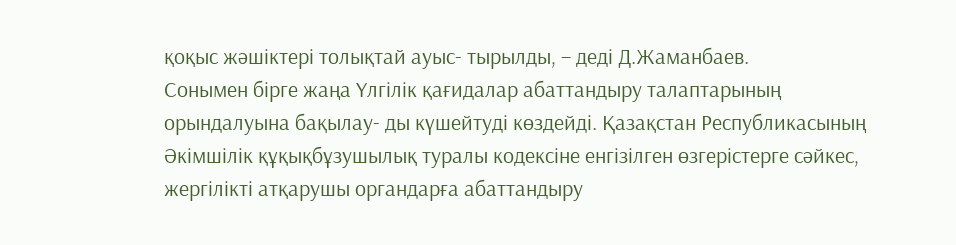қоқыс жәшіктері толықтай ауыс- тырылды, – деді Д.Жаманбаев.
Сонымен бірге жаңа Үлгілік қағидалар абаттандыру талаптарының орындалуына бақылау- ды күшейтуді көздейді. Қазақстан Республикасының Әкімшілік құқықбұзушылық туралы кодексіне енгізілген өзгерістерге сәйкес, жергілікті атқарушы органдарға абаттандыру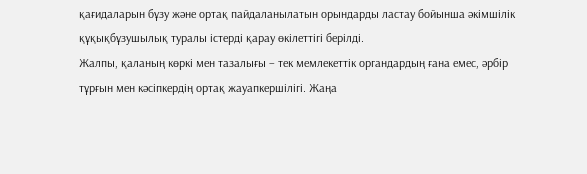қағидаларын бұзу және ортақ пайдаланылатын орындарды ластау бойынша әкімшілік құқықбұзушылық туралы істерді қарау өкілеттігі берілді.
Жалпы, қаланың көркі мен тазалығы – тек мемлекеттік органдардың ғана емес, әрбір тұрғын мен кәсіпкердің ортақ жауапкершілігі. Жаңа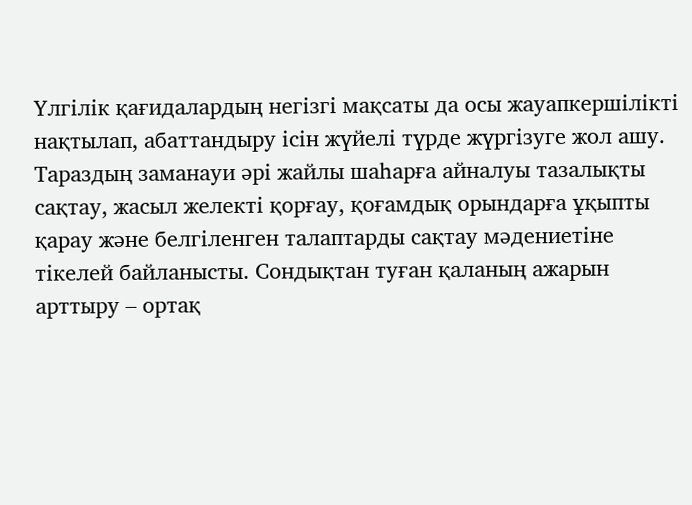Үлгілік қағидалардың негізгі мақсаты да осы жауапкершілікті нақтылап, абаттандыру ісін жүйелі түрде жүргізуге жол ашу. Тараздың заманауи әрі жайлы шаһарға айналуы тазалықты сақтау, жасыл желекті қорғау, қоғамдық орындарға ұқыпты қарау және белгіленген талаптарды сақтау мәдениетіне тікелей байланысты. Сондықтан туған қаланың ажарын арттыру – ортақ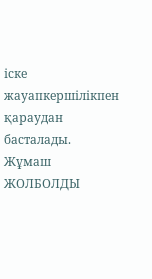іске жауапкершілікпен қараудан басталады.
Жұмаш ЖОЛБОЛДЫ